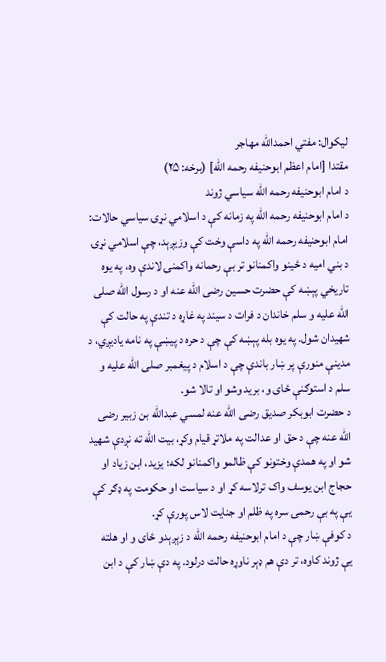لیکوال: مفتي احمدالله مهاجر
مقتدا [امام اعظم ابوحنیفه رحمه الله] (برخه: ۲۵)
د امام ابوحنيفه رحمه الله سیاسي ژوند
د امام ابوحنيفه رحمه الله په زمانه کې د اسلامي نړۍ سياسي حالات:
امام ابوحنيفه رحمه الله په داسې وخت کې وزيږېد، چې اسلامي نړۍ د بني اميه د ځینو واکمنانو تر بې رحمانه واکمنۍ لاندې وه، په یوه تاریخي پېښه کې حضرت حسین رضی الله عنه او د رسول الله صلی الله علیه و سلم خاندان د فرات د سیند په غاړه د تندې په حالت کې شهیدان شول. په یوه بله پېښه کې چې د حره د پیښې په نامه یادیږي، د مدینې منورې پر ښار باندې چې د اسلام د پیغمبر صلی الله علیه و سلم د استوګنې ځای و، برید وشو او تالا شو.
د حضرت ابوبکر صدیق رضی الله عنه لمسي عبدالله بن زبیر رضی الله عنه چې د حق او عدالت په ملاتړ قیام وکړ، بیت الله ته نږدې شهید شو او په همدې وختونو کې ظالمو واکمنانو لکه؛ یزید، ابن زیاد او حجاج ابن یوسف واک ترلاسه کړ او د سیاست او حکومت په ډګر کې یې په بې رحمۍ سره په ظلم او جنایت لاس پورې کړ.
د کوفې ښار چې د امام ابوحنيفه رحمه الله د زېږېدو ځای و او هلته يې ژوند کاوه، تر دې هم ډېر ناوړه حالت درلود. په دې ښار کې د ابن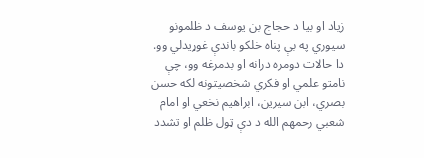زیاد او بیا د حجاج بن یوسف د ظلمونو سیوري په بې پناه خلکو باندې غوړیدلي وو. دا حالات دومره درانه او بدمرغه وو، چې نامتو علمي او فکري شخصیتونه لکه حسن بصري، ابن سیرین، ابراهیم نخعي او امام شعبي رحمهم الله د دې ټول ظلم او تشدد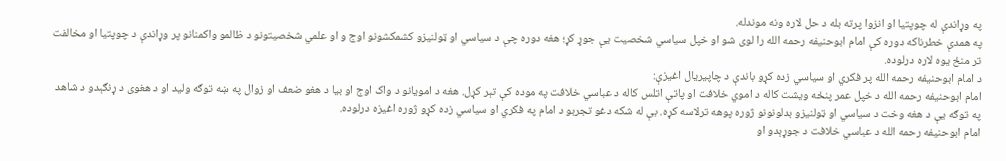په وړاندې له چوپتیا او انزوا پرته بله د حل لاره ونه موندله.
په همدې خطرناکه دوره کې امام ابوحنیفه رحمه الله را لوی شو او خپل سیاسي شخصیت یې جوړ کړ؛ هغه دوره چې د سیاسي او ټولنیزو کشمکشونو اوج و او علمي شخصیتونو د ظالمو واکمنانو پر وړاندې د چوپتیا او مخالفت تر منځ یوه لاره درلوده.
د امام ابوحنیفه رحمه الله پر فکري او سیاسي زده کړو باندې د چاپیریال اغیزې:
امام ابوحنيفه رحمه الله د خپل عمر پنځه ويشت کاله د اموي خلافت او پاتې اتلس کاله د عباسي خلافت په موده کې تېر کړل. هغه د امویانو د واک اوج او بیا د هغو ضعف او زوال په ښه توګه ولید او د هغوی د ړنګېدو د شاهد په توګه یې د هغه وخت د سیاسي او ټولنیزو بدلونونو ژوره پوهه ترلاسه کړه. بې له شکه دغو تجربو د امام په فکري او سیاسي زده کړو ژوره اغیزه درلوده.
امام ابوحنيفه رحمه الله د عباسي خلافت د جوړېدو او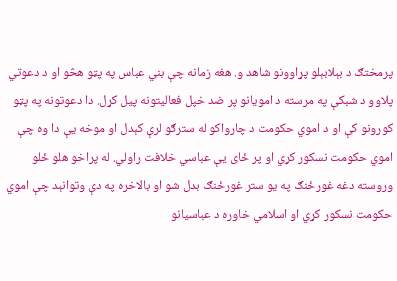پرمختګ د بېلابېلو پړاوونو شاهد و. هغه زمانه چې بني عباس په پټو هڅو او د دعوتي پلاوو د شبکې په مرسته د امويانو پر ضد خپل فعاليتونه پيل کړل. دا دعوتونه په پټو کورونو کې او د اموي حکومت د چارواکو له سترګو لرې کېدل او موخه يې دا وه چې اموي حکومت نسکور کړي او پر ځای يې عباسي خلافت راولي. له پراخو هلو ځلو وروسته دغه غورځنګ په يو ستر غورځنګ بدل شو او بالاخره په دې وتوانېد چې اموي حکومت نسکور کړي او اسلامي خاوره د عباسيانو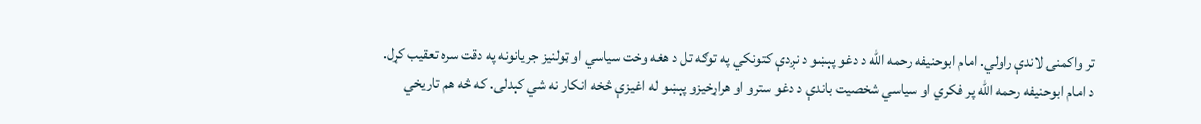تر واکمنۍ لاندې راولي. امام ابوحنیفه رحمه الله د دغو پېښو د نږدې کتونکي په توګه تل د هغه وخت سیاسي او ټولنیز جریانونه په دقت سره تعقیب کړل.
د امام ابوحنيفه رحمه الله پر فکري او سياسي شخصيت باندې د دغو سترو او هراړخيزو پېښو له اغيزې څخه انکار نه شي کېدلی. که څه هم تاریخي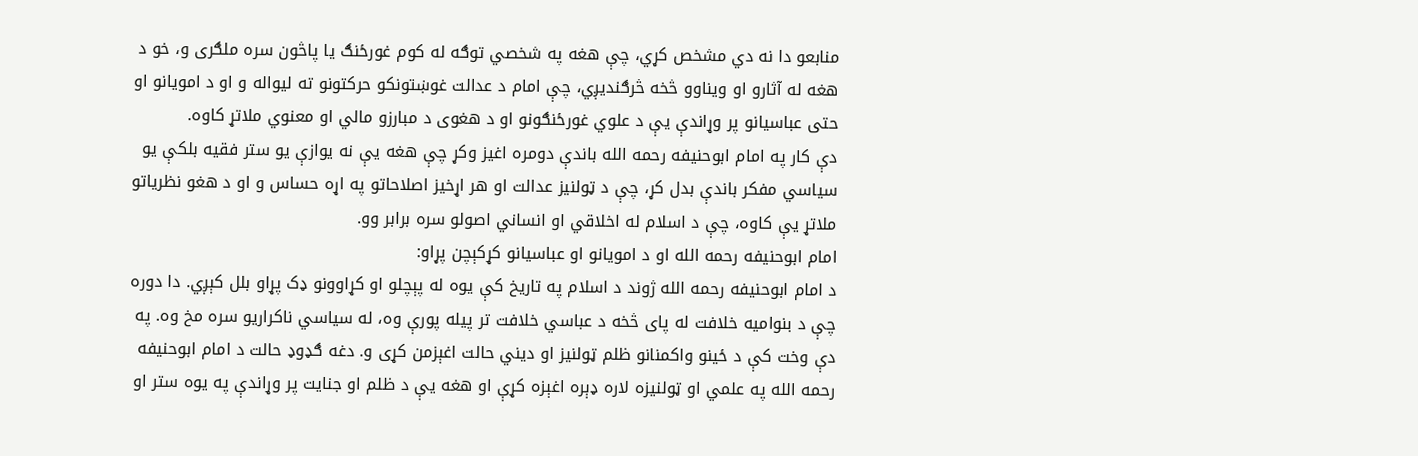منابعو دا نه دي مشخص کړي، چې هغه په شخصي توګه له کوم غورځنګ یا پاڅون سره ملګری و، خو د هغه له آثارو او ویناوو څخه څرګندیږي، چې امام د عدالت غوښتونکو حرکتونو ته لیواله و او د امویانو او حتی عباسیانو پر وړاندې یې د علوي غورځنګونو او د هغوی د مبارزو مالي او معنوي ملاتړ کاوه.
دې کار په امام ابوحنیفه رحمه الله باندې دومره اغیز وکړ چې هغه یې نه یوازې یو ستر فقیه بلکې یو سیاسي مفکر باندې بدل کړ، چې د ټولنیز عدالت او هر اړخیز اصلاحاتو په اړه حساس و او د هغو نظریاتو ملاتړ یې کاوه، چې د اسلام له اخلاقي او انساني اصولو سره برابر وو.
امام ابوحنیفه رحمه الله او د امویانو او عباسیانو کړکېچن پړاو:
د امام ابوحنيفه رحمه الله ژوند د اسلام په تاريخ کې يوه له پېچلو او کړاوونو ډک پړاو بلل کېږي. دا دوره چې د بنوامیه خلافت له پای څخه د عباسي خلافت تر پیله پورې وه، له سیاسي ناکراریو سره مخ وه. په دې وخت کې د ځینو واکمنانو ظلم ټولنیز او دیني حالت اغېزمن کړی و. دغه ګډوډ حالت د امام ابوحنيفه رحمه الله په علمي او ټولنيزه لاره ډېره اغېزه کړې او هغه يې د ظلم او جنايت پر وړاندې په يوه ستر او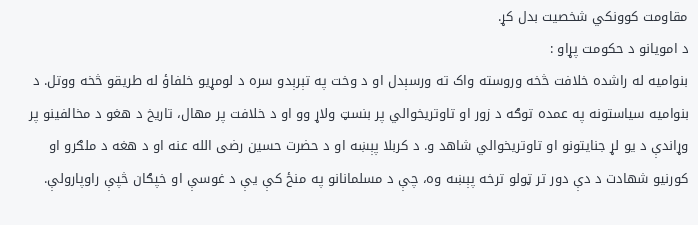مقاومت کوونکي شخصيت بدل کړ.
د امویانو د حکومت پړاو :
بنوامیه له راشده خلافت څخه وروسته واک ته ورسېدل او د وخت په تېرېدو سره د لومړیو خلفاؤ له طریقو څخه ووتل. د بنواميه سياستونه په عمده توګه د زور او تاوتريخوالي پر بنسټ ولاړ وو او د خلافت پر مهال، تاريخ د هغو د مخالفينو پر وړاندې د يو لړ جنايتونو او تاوتريخوالي شاهد و. د کربلا پېښه او د حضرت حسین رضی الله عنه او د هغه د ملګرو او کورنیو شهادت د دې دور تر ټولو ترخه پېښه وه، چې د مسلمانانو په منځ کې یې د غوسې او خپګان څپې راوپارولې.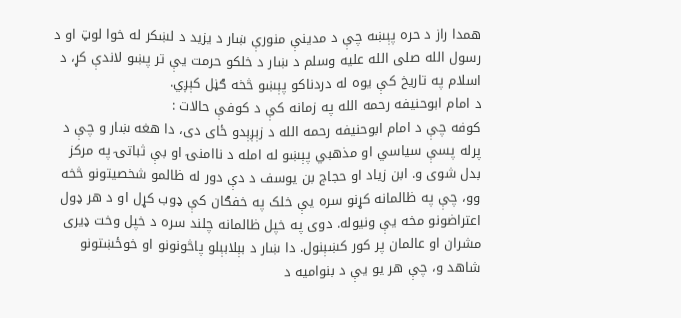همدا راز د حره پېښه چې د مدینې منورې ښار د یزید د لښکر له خوا لوټ او د رسول الله صلی الله علیه وسلم د ښار د خلکو حرمت یې تر پښو لاندې کړ، د اسلام په تاریخ کې یوه له دردناکو پېښو څخه ګڼل کېږي.
د امام ابوحنيفه رحمه الله په زمانه کې د کوفې حالات :
کوفه چې د امام ابوحنيفه رحمه الله د زېږېدو ځای دی، دا هغه ښار و چې د پرله پسې سياسي او مذهبي پېښو له امله د ناامنۍ او بې ثباتۍ په مرکز بدل شوی و. ابن زیاد او حجاج بن یوسف د دې دور له ظالمو شخصیتونو څخه وو، چې په ظالمانه کړنو سره یې خلک په خفګان کې ډوب کړل او د هر ډول اعتراضونو مخه یې ونیوله. دوی په خپل ظالمانه چلند سره د خپل وخت ډیری مشران او عالمان پر کور کښېنول. دا ښار د بېلابېلو پاڅونونو او خوځښتونو شاهد و، چې هر یو یې د بنوامیه د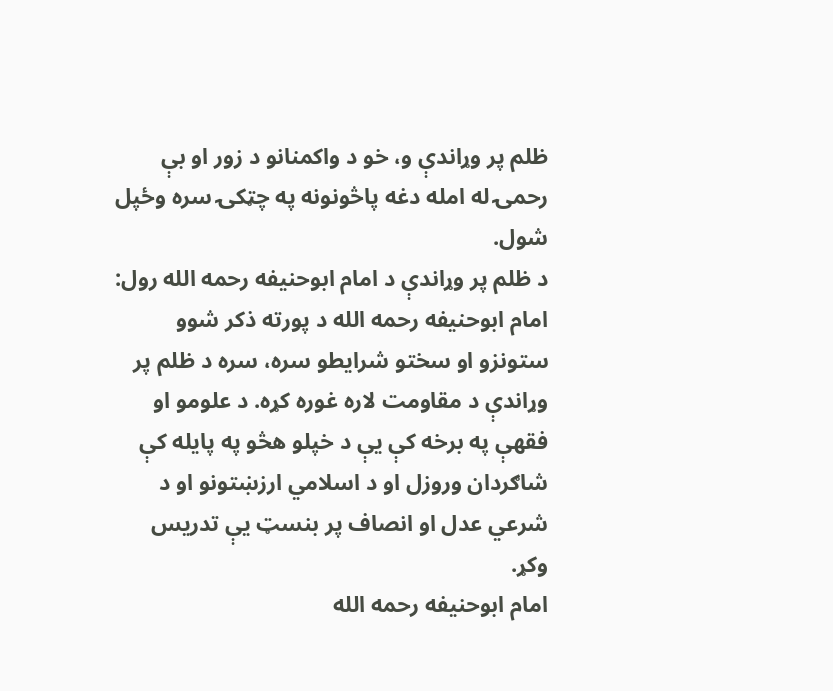ظلم پر وړاندې و، خو د واکمنانو د زور او بې رحمۍ له امله دغه پاڅونونه په چټکۍ سره وځپل شول.
د ظلم پر وړاندې د امام ابوحنیفه رحمه الله رول:
امام ابوحنیفه رحمه الله د پورته ذکر شوو ستونزو او سختو شرایطو سره، سره د ظلم پر وړاندې د مقاومت لاره غوره کړه. د علومو او فقهې په برخه کې یې د خپلو هڅو په پایله کې شاګردان وروزل او د اسلامي ارزښتونو او د شرعي عدل او انصاف پر بنسټ یې تدریس وکړ.
امام ابوحنیفه رحمه الله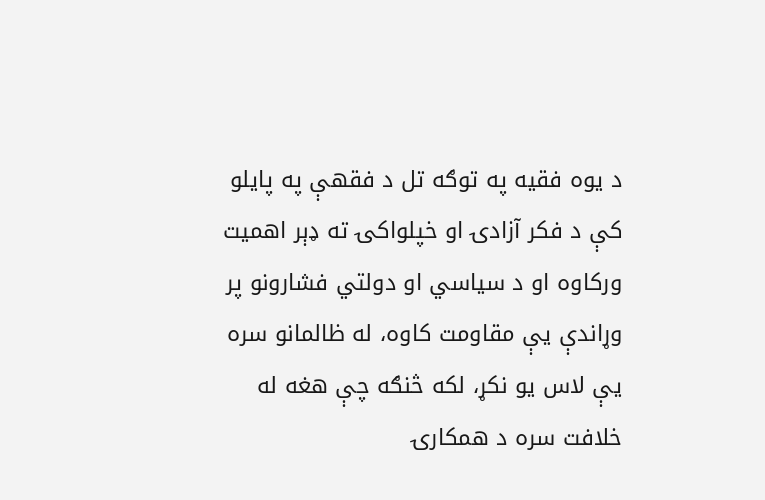د یوه فقیه په توګه تل د فقهې په پایلو کې د فکر آزادۍ او خپلواکۍ ته ډېر اهمیت ورکاوه او د سیاسي او دولتي فشارونو پر وړاندې یې مقاومت کاوه، له ظالمانو سره یې لاس یو نکړ، لکه څنګه چې هغه له خلافت سره د همکارۍ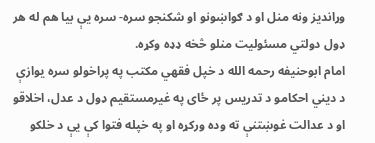وړاندیز ونه منل او د ګواښونو او شکنجو سره- سره یې بیا هم له هر ډول دولتي مسئولیت منلو څخه ډډه وکړه.
امام ابوحنیفه رحمه الله د خپل فقهي مکتب په پراخولو سره یوازې د دیني احکامو د تدریس پر ځای په غیرمستقیم ډول د عدل، اخلاقو او د عدالت غوښتنې ته وده ورکړه او په خپله فتوا کې یې د خلکو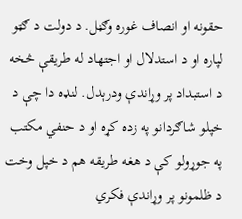حقونه او انصاف غوره وګڼل. د دولت د ګټو لپاره او د استدلال او اجتهاد له طریقې څخه د استبداد پر وړاندې ودرېدل. لنډه دا چې د خپلو شاګردانو په زده کړه او د حنفي مکتب په جوړولو کې د هغه طریقه هم د خپل وخت د ظلمونو پر وړاندې فکري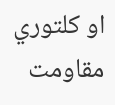او کلتوري مقاومت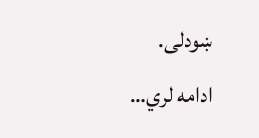ښودلی.
ادامه لري…